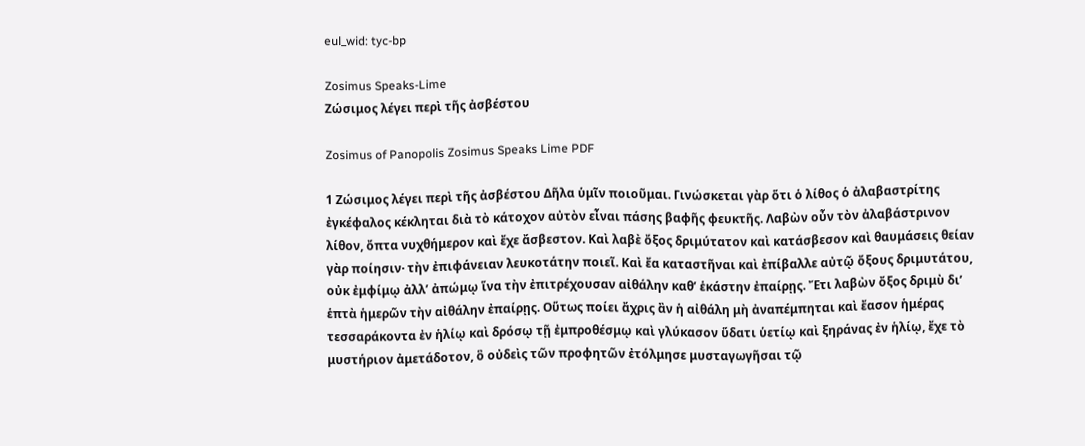eul_wid: tyc-bp

Zosimus Speaks-Lime
Ζώσιμος λέγει περὶ τῆς ἀσβέστου

Zosimus of Panopolis Zosimus Speaks Lime PDF

1 Ζώσιμος λέγει περὶ τῆς ἀσβέστου Δῆλα ὑμῖν ποιοῦμαι. Γινώσκεται γὰρ ὅτι ὁ λίθος ὁ ἀλαβαστρίτης ἐγκέφαλος κέκληται διὰ τὸ κάτοχον αὐτὸν εἶναι πάσης βαφῆς φευκτῆς. Λαβὼν οὖν τὸν ἀλαβάστρινον λίθον, ὄπτα νυχθήμερον καὶ ἔχε ἄσβεστον. Καὶ λαβὲ ὄξος δριμύτατον καὶ κατάσβεσον καὶ θαυμάσεις θείαν γὰρ ποίησιν· τὴν ἐπιφάνειαν λευκοτάτην ποιεῖ. Καὶ ἔα καταστῆναι καὶ ἐπίβαλλε αὐτῷ ὄξους δριμυτάτου, οὐκ ἐμφίμῳ ἀλλ’ ἀπώμῳ ἵνα τὴν ἐπιτρέχουσαν αἰθάλην καθ’ ἑκάστην ἐπαίρῃς. Ἔτι λαβὼν ὄξος δριμὺ δι’ ἑπτὰ ἡμερῶν τὴν αἰθάλην ἐπαίρῃς. Οὕτως ποίει ἄχρις ἂν ἡ αἰθάλη μὴ ἀναπέμπηται καὶ ἔασον ἡμέρας τεσσαράκοντα ἐν ἡλίῳ καὶ δρόσῳ τῇ ἐμπροθέσμῳ καὶ γλύκασον ὕδατι ὑετίῳ καὶ ξηράνας ἐν ἡλίῳ, ἔχε τὸ μυστήριον ἀμετάδοτον, ὃ οὐδεὶς τῶν προφητῶν ἐτόλμησε μυσταγωγῆσαι τῷ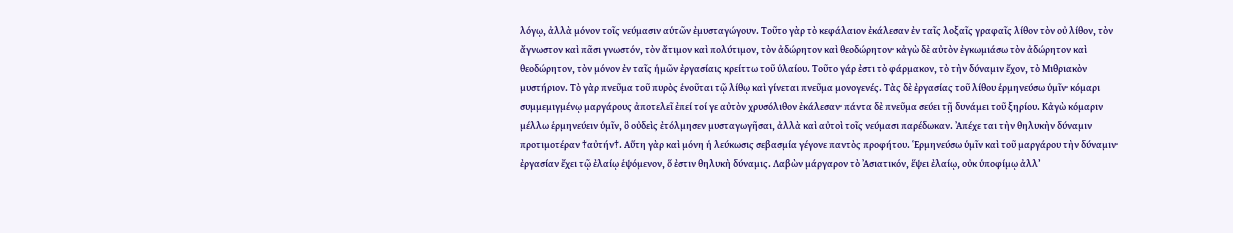λόγῳ, ἀλλὰ μόνον τοῖς νεύμασιν αὑτῶν ἐμυσταγώγουν. Τοῦτο γὰρ τὸ κεφάλαιον ἐκάλεσαν ἐν ταῖς λοξαῖς γραφαῖς λίθον τὸν οὐ λίθον, τὸν ἄγνωστον καὶ πᾶσι γνωστόν, τὸν ἄτιμον καὶ πολύτιμον, τὸν ἀδώρητον καὶ θεοδώρητον· κἀγὼ δὲ αὐτὸν ἐγκωμιάσω τὸν ἀδώρητον καὶ θεοδώρητον, τὸν μόνον ἐν ταῖς ἡμῶν ἐργασίαις κρείττω τοῦ ὑλαίου. Τοῦτο γάρ ἐστι τὸ φάρμακον, τὸ τὴν δύναμιν ἔχον, τὸ Μιθριακὸν μυστήριον. Τὸ γὰρ πνεῦμα τοῦ πυρὸς ἑνοῦται τῷ λίθῳ καὶ γίνεται πνεῦμα μονογενές. Τὰς δὲ ἐργασίας τοῦ λίθου ἑρμηνεύσω ὑμῖν· κόμαρι συμμεμιγμένῳ μαργάρους ἀποτελεῖ ἐπεί τοί γε αὐτὸν χρυσόλιθον ἐκάλεσαν· πάντα δὲ πνεῦμα σεύει τῇ δυνάμει τοῦ ξηρίου. Κἀγὼ κόμαριν μέλλω ἑρμηνεύειν ὑμῖν, ὃ οὐδεὶς ἐτόλμησεν μυσταγωγῆσαι, ἀλλὰ καὶ αὐτοὶ τοῖς νεύμασι παρέδωκαν. Ἀπέχε ται τὴν θηλυκὴν δύναμιν προτιμοτέραν †αὐτήν†. Αὕτη γὰρ καὶ μόνη ἡ λεύκωσις σεβασμία γέγονε παντὸς προφήτου. Ἑρμηνεύσω ὑμῖν καὶ τοῦ μαργάρου τὴν δύναμιν· ἐργασίαν ἔχει τῷ ἐλαίῳ ἑψόμενον, ὅ ἐστιν θηλυκὴ δύναμις. Λαβὼν μάργαρον τὸ Ἀσιατικόν, ἕψει ἐλαίῳ, οὐκ ὑποφίμῳ ἀλλ’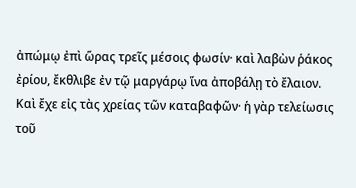ἀπώμῳ ἐπὶ ὥρας τρεῖς μέσοις φωσίν· καὶ λαβὼν ῥάκος ἐρίου, ἔκθλιβε ἐν τῷ μαργάρῳ ἵνα ἀποβάλῃ τὸ ἔλαιον. Καὶ ἔχε εἰς τὰς χρείας τῶν καταβαφῶν· ἡ γὰρ τελείωσις τοῦ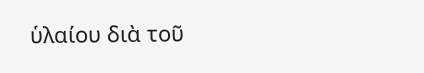ὑλαίου διὰ τοῦ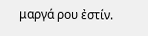μαργά ρου ἐστίν.